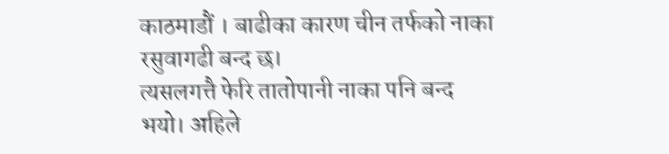काठमाडौं । बाढीका कारण चीन तर्फको नाका रसुवागढी बन्द छ।
त्यसलगत्तै फेरि तातोपानी नाका पनि बन्द भयो। अहिले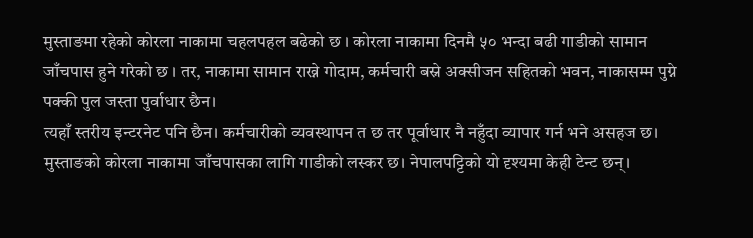मुस्ताङमा रहेको कोरला नाकामा चहलपहल बढेको छ । कोरला नाकामा दिनमै ५० भन्दा बढी गाडीको सामान जाँचपास हुने गरेको छ । तर, नाकामा सामान राख्ने गोदाम, कर्मचारी बस्ने अक्सीजन सहितको भवन, नाकासम्म पुग्ने पक्की पुल जस्ता पुर्वाधार छैन।
त्यहाँ स्तरीय इन्टरनेट पनि छैन। कर्मचारीको व्यवस्थापन त छ तर पूर्वाधार नै नहुँदा व्यापार गर्न भने असहज छ। मुस्ताङको कोरला नाकामा जाँचपासका लागि गाडीको लस्कर छ। नेपालपट्टिको यो दृश्यमा केही टेन्ट छन्।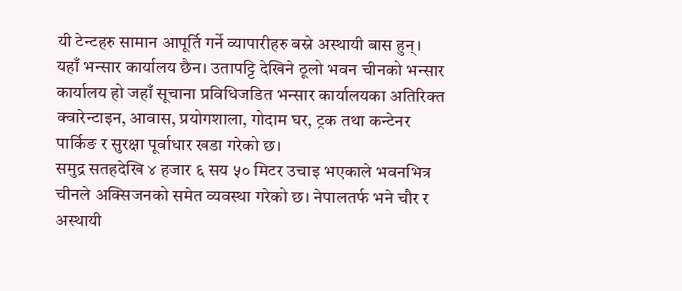यी टेन्टहरु सामान आपूर्ति गर्ने व्यापारीहरु बस्ने अस्थायी बास हुन्। यहाँ भन्सार कार्यालय छैन। उतापट्टि देखिने ठूलो भवन चीनको भन्सार कार्यालय हो जहाँ सूचाना प्रविधिजडित भन्सार कार्यालयका अतिरिक्त क्वारेन्टाइन, आवास, प्रयोगशाला, गोदाम घर, ट्रक तथा कन्टेनर पार्किङ र सुरक्षा पूर्वाधार खडा गरेको छ।
समुद्र सतहदेखि ४ हजार ६ सय ५० मिटर उचाइ भएकाले भवनभित्र चीनले अक्सिजनको समेत व्यवस्था गरेको छ। नेपालतर्फ भने चौर र अस्थायी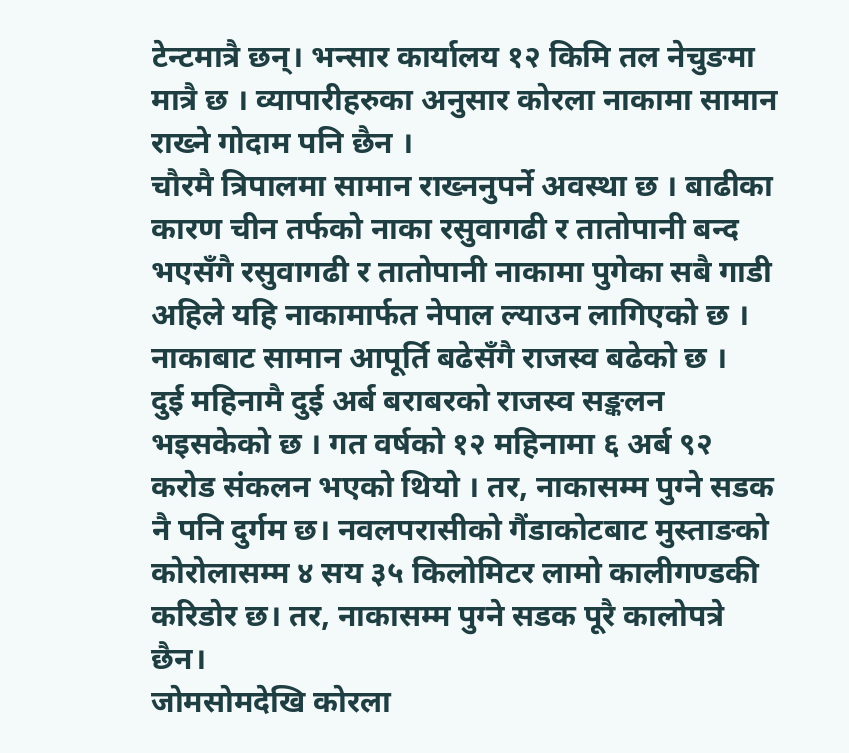टेन्टमात्रै छन्। भन्सार कार्यालय १२ किमि तल नेचुङमा मात्रै छ । व्यापारीहरुका अनुसार कोरला नाकामा सामान राख्ने गोदाम पनि छैन ।
चौरमै त्रिपालमा सामान राख्ननुपर्ने अवस्था छ । बाढीका कारण चीन तर्फको नाका रसुवागढी र तातोपानी बन्द भएसँगै रसुवागढी र तातोपानी नाकामा पुगेका सबै गाडी अहिले यहि नाकामार्फत नेपाल ल्याउन लागिएको छ । नाकाबाट सामान आपूर्ति बढेसँगै राजस्व बढेको छ ।
दुई महिनामै दुई अर्ब बराबरको राजस्व सङ्कलन भइसकेको छ । गत वर्षको १२ महिनामा ६ अर्ब ९२ करोड संकलन भएको थियो । तर, नाकासम्म पुग्ने सडक नै पनि दुर्गम छ। नवलपरासीको गैंडाकोटबाट मुस्ताङको कोरोलासम्म ४ सय ३५ किलोमिटर लामो कालीगण्डकी करिडोर छ। तर, नाकासम्म पुग्ने सडक पूरै कालोपत्रे छैन।
जोमसोमदेखि कोरला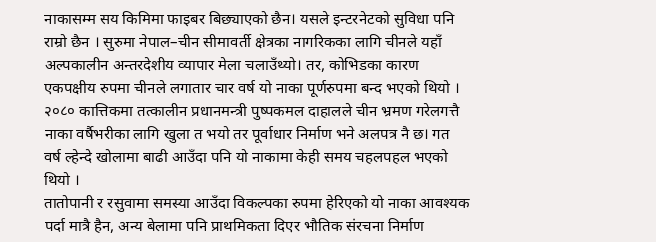नाकासम्म सय किमिमा फाइबर बिछ्याएको छैन। यसले इन्टरनेटको सुविधा पनि राम्रो छैन । सुरुमा नेपाल–चीन सीमावर्ती क्षेत्रका नागरिकका लागि चीनले यहाँ अल्पकालीन अन्तरदेशीय व्यापार मेला चलाउँथ्यो। तर, कोभिडका कारण एकपक्षीय रुपमा चीनले लगातार चार वर्ष यो नाका पूर्णरुपमा बन्द भएको थियो ।
२०८० कात्तिकमा तत्कालीन प्रधानमन्त्री पुष्पकमल दाहालले चीन भ्रमण गरेलगत्तै नाका वर्षैभरीका लागि खुला त भयो तर पूर्वाधार निर्माण भने अलपत्र नै छ। गत वर्ष ल्हेन्दे खोलामा बाढी आउँदा पनि यो नाकामा केही समय चहलपहल भएको थियो ।
तातोपानी र रसुवामा समस्या आउँदा विकल्पका रुपमा हेरिएको यो नाका आवश्यक पर्दा मात्रै हैन, अन्य बेलामा पनि प्राथमिकता दिएर भौतिक संरचना निर्माण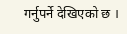गर्नुपर्ने देखिएको छ ।